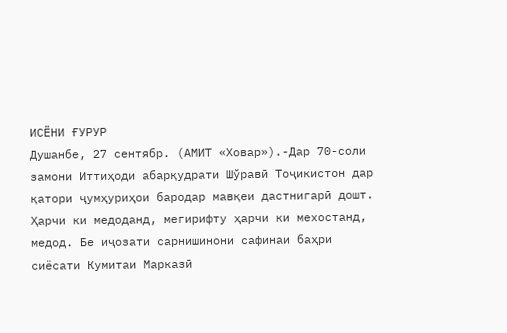ИСЁНИ ҒУРУР
Душанбе, 27 сентябр. (АМИТ «Ховар»).-Дар 70-соли замони Иттиҳоди абарқудрати Шўравӣ Тоҷикистон дар қатори ҷумҳуриҳои бародар мавқеи дастнигарӣ дошт. Ҳарчи ки медоданд, мегирифту ҳарчи ки мехостанд, медод. Бе иҷозати сарнишинони сафинаи баҳри сиёсати Кумитаи Марказӣ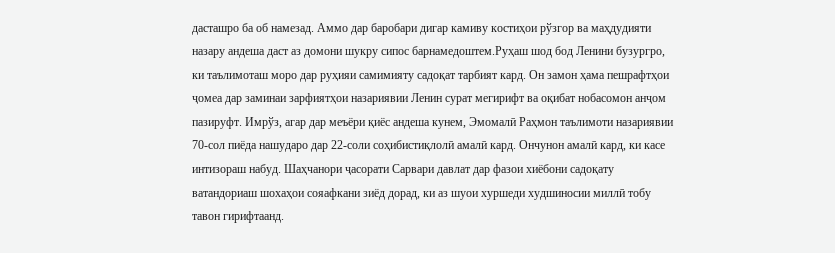дасташро ба об намезад. Аммо дар баробари дигар камиву костиҳои рўзгор ва маҳдудияти назару андеша даст аз домони шукру сипос барнамедоштем.Руҳаш шод бод Ленини бузургро, ки таълимоташ моро дар руҳияи самимияту садоқат тарбият кард. Он замон ҳама пешрафтҳои ҷомеа дар заминаи зарфиятҳои назариявии Ленин сурат мегирифт ва оқибат нобасомон анҷом пазируфт. Имрўз, агар дар меъёри қиёс андеша кунем, Эмомалӣ Раҳмон таълимоти назариявии 70-сол пиёда нашударо дар 22-соли соҳибистиқлолӣ амалӣ кард. Ончунон амалӣ кард, ки касе интизораш набуд. Шаҳчанори ҷасорати Сарвари давлат дар фазои хиёбони садоқату ватандориаш шохаҳои сояафкани зиёд дорад, ки аз шуои хуршеди худшиносии миллӣ тобу тавон гирифтаанд.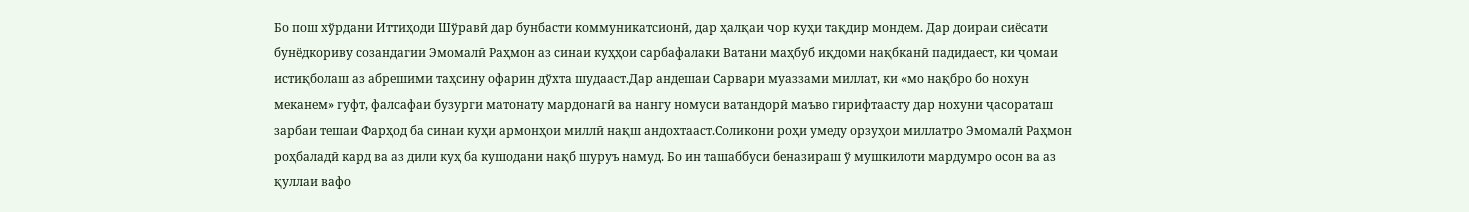Бо пош хўрдани Иттиҳоди Шўравӣ дар бунбасти коммуникатсионӣ, дар ҳалқаи чор куҳи тақдир мондем. Дар доираи сиёсати бунёдкориву созандагии Эмомалӣ Раҳмон аз синаи куҳҳои сарбафалаки Ватани маҳбуб иқдоми нақбканӣ падидаест, ки ҷомаи истиқболаш аз абрешими таҳсину офарин дўхта шудааст.Дар андешаи Сарвари муаззами миллат, ки «мо нақбро бо нохун меканем» гуфт, фалсафаи бузурги матонату мардонагӣ ва нангу номуси ватандорӣ маъво гирифтаасту дар нохуни ҷасораташ зарбаи тешаи Фарҳод ба синаи куҳи армонҳои миллӣ нақш андохтааст.Соликони роҳи умеду орзуҳои миллатро Эмомалӣ Раҳмон роҳбаладӣ кард ва аз дили куҳ ба кушодани нақб шуруъ намуд. Бо ин ташаббуси беназираш ў мушкилоти мардумро осон ва аз қуллаи вафо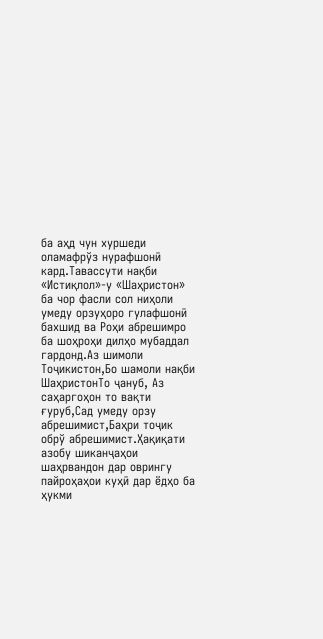ба аҳд чун хуршеди оламафрўз нурафшонӣ кард.Тавассути нақби «Истиқлол»-у «Шаҳристон» ба чор фасли сол ниҳоли умеду орзуҳоро гулафшонӣ бахшид ва Роҳи абрешимро ба шоҳроҳи дилҳо мубаддал гардонд.Аз шимоли Тоҷикистон,Бо шамоли нақби ШаҳристонТо ҷануб, Аз саҳаргоҳон то вақти ғуруб,Сад умеду орзу абрешимист,Баҳри тоҷик обрў абрешимист.Ҳақиқати азобу шиканҷаҳои шаҳрвандон дар оврингу пайроҳаҳои куҳӣ дар ёдҳо ба ҳукми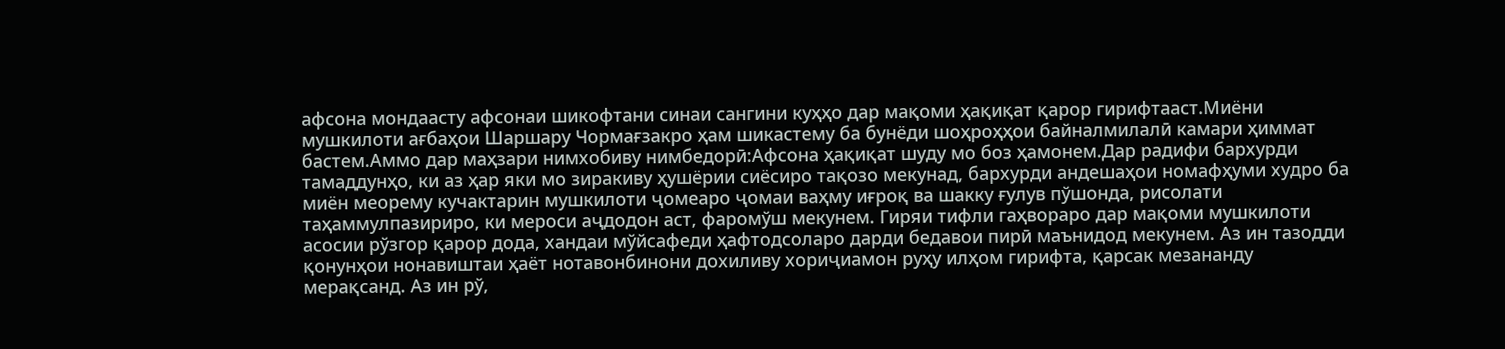афсона мондаасту афсонаи шикофтани синаи сангини куҳҳо дар мақоми ҳақиқат қарор гирифтааст.Миёни мушкилоти ағбаҳои Шаршару Чормағзакро ҳам шикастему ба бунёди шоҳроҳҳои байналмилалӣ камари ҳиммат бастем.Аммо дар маҳзари нимхобиву нимбедорӣ:Афсона ҳақиқат шуду мо боз ҳамонем.Дар радифи бархурди тамаддунҳо, ки аз ҳар яки мо зиракиву ҳушёрии сиёсиро тақозо мекунад, бархурди андешаҳои номафҳуми худро ба миён меорему кучактарин мушкилоти ҷомеаро ҷомаи ваҳму иғроқ ва шакку ғулув пўшонда, рисолати таҳаммулпазириро, ки мероси аҷдодон аст, фаромўш мекунем. Гиряи тифли гаҳвораро дар мақоми мушкилоти асосии рўзгор қарор дода, хандаи мўйсафеди ҳафтодсоларо дарди бедавои пирӣ маънидод мекунем. Аз ин тазодди қонунҳои нонавиштаи ҳаёт нотавонбинони дохиливу хориҷиамон руҳу илҳом гирифта, қарсак мезананду мерақсанд. Аз ин рў,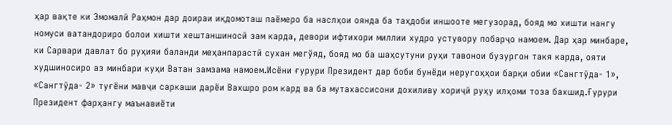ҳар вақте ки Эмомалӣ Раҳмон дар доираи иқдомоташ паёмеро ба наслҳои оянда ба таҳдоби иншооте мегузорад, бояд мо хишти нангу номуси ватандориро болои хишти хештаншиносӣ зам карда, девори ифтихори миллии худро устувору побарҷо намоем. Дар ҳар минбаре, ки Сарвари давлат бо руҳияи баланди меҳанпарастӣ сухан мегўяд, бояд мо ба шаҳсутуни руҳи тавонои бузургон такя карда, ояти худшиносиро аз минбари куҳи Ватан замзама намоем.Исёни ғурури Президент дар боби бунёди неругоҳҳои барқи обии «Сангтӯда- 1», «Сангтӯда- 2» туғёни мавҷи саркаши дарёи Вахшро ром кард ва ба мутахассисони дохиливу хориҷӣ руҳу илҳоми тоза бахшид.Ғурури Президент фарҳангу маънавиёти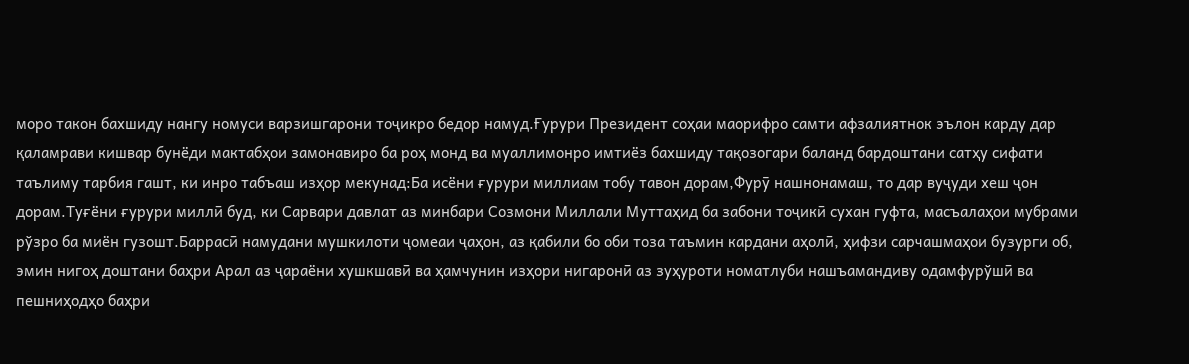моро такон бахшиду нангу номуси варзишгарони тоҷикро бедор намуд.Ғурури Президент соҳаи маорифро самти афзалиятнок эълон карду дар қаламрави кишвар бунёди мактабҳои замонавиро ба роҳ монд ва муаллимонро имтиёз бахшиду тақозогари баланд бардоштани сатҳу сифати таълиму тарбия гашт, ки инро табъаш изҳор мекунад:Ба исёни ғурури миллиам тобу тавон дорам,Фурӯ нашнонамаш, то дар вуҷуди хеш ҷон дорам.Туғёни ғурури миллӣ буд, ки Сарвари давлат аз минбари Созмони Миллали Муттаҳид ба забони тоҷикӣ сухан гуфта, масъалаҳои мубрами рўзро ба миён гузошт.Баррасӣ намудани мушкилоти ҷомеаи ҷаҳон, аз қабили бо оби тоза таъмин кардани аҳолӣ, ҳифзи сарчашмаҳои бузурги об, эмин нигоҳ доштани баҳри Арал аз ҷараёни хушкшавӣ ва ҳамчунин изҳори нигаронӣ аз зуҳуроти номатлуби нашъамандиву одамфурўшӣ ва пешниҳодҳо баҳри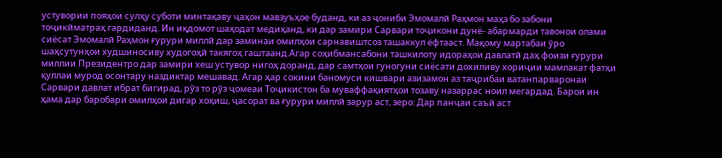устувории пояҳои сулҳу суботи минтақаву ҷаҳон мавзуъҳое буданд, ки аз ҷониби Эмомалӣ Раҳмон маҳз бо забони тоҷикӣматраҳ гардиданд. Ин иқдомот шаҳодат медиҳанд, ки дар замири Сарвари тоҷикони дунё- абармарди тавонои олами сиёсат Эмомалӣ Раҳмон ғурури миллӣ дар заминаи омилҳои сарнавиштсоз ташаккул ёфтааст. Мақому мартабаи ўро шаҳсутунҳои худшиносиву худогоҳӣ такягоҳ гаштаанд.Агар соҳибмансабони ташкилоту идораҳои давлатӣ даҳ фоизи ғурури миллии Президентро дар замири хеш устувор нигоҳ доранд, дар самтҳои гуногуни сиёсати дохиливу хориҷии мамлакат фатҳи қуллаи мурод осонтару наздиктар мешавад. Агар ҳар сокини баномуси кишвари азизамон аз таҷрибаи ватанпарваронаи Сарвари давлат ибрат бигирад, рўз то рўз ҷомеаи Тоҷикистон ба муваффақиятҳои тозаву назаррас ноил мегардад. Барои ин ҳама дар баробари омилҳои дигар хоҳиш, ҷасорат ва ғурури миллӣ зарур аст, зеро: Дар панҷаи саъй аст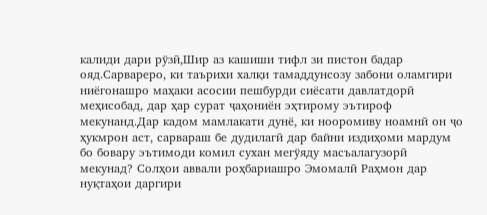калиди дари рўзӣ,Шир аз кашиши тифл зи пистон бадар ояд.Сарвареро, ки таърихи халқи тамаддунсозу забони оламгири ниёгонашро маҳаки асосии пешбурди сиёсати давлатдорӣ меҳисобад, дар ҳар сурат ҷаҳониён эҳтирому эътироф мекунанд.Дар кадом мамлакати дунё, ки нооромиву ноамнӣ он ҷо ҳукмрон аст, сарвараш бе дудилагӣ дар байни издиҳоми мардум бо бовару эътимоди комил сухан мегўяду масъалагузорӣ мекунад? Солҳои аввали роҳбариашро Эмомалӣ Раҳмон дар нуқтаҳои даргири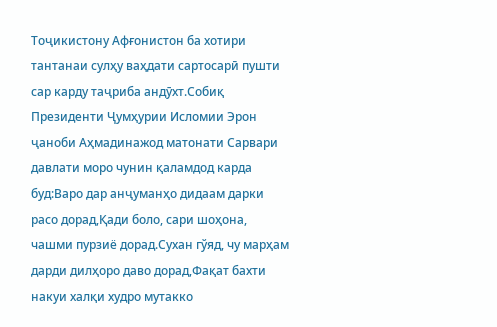Тоҷикистону Афғонистон ба хотири тантанаи сулҳу ваҳдати сартосарӣ пушти сар карду таҷриба андӯхт.Собиқ Президенти Ҷумҳурии Исломии Эрон ҷаноби Аҳмадинажод матонати Сарвари давлати моро чунин қаламдод карда буд:Варо дар анҷуманҳо дидаам дарки расо дорад,Қади боло, сари шоҳона, чашми пурзиё дорад.Сухан гўяд, чу марҳам дарди дилҳоро даво дорад,Фақат бахти накуи халқи худро мутакко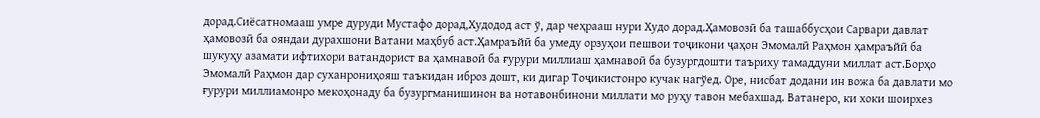дорад.Сиёсатномааш умре дуруди Мустафо дорад,Худодод аст ў, дар чеҳрааш нури Худо дорад.Ҳамовозӣ ба ташаббусҳои Сарвари давлат ҳамовозӣ ба ояндаи дурахшони Ватани маҳбуб аст.Ҳамраъйӣ ба умеду орзуҳои пешвои тоҷикони ҷаҳон Эмомалӣ Раҳмон ҳамраъйӣ ба шукуҳу азамати ифтихори ватандорист ва ҳамнавоӣ ба ғурури миллиаш ҳамнавоӣ ба бузургдошти таъриху тамаддуни миллат аст.Борҳо Эмомалӣ Раҳмон дар суханрониҳояш таъкидан иброз дошт, ки дигар Тоҷикистонро кучак нагўед. Оре, нисбат додани ин вожа ба давлати мо ғурури миллиамонро мекоҳонаду ба бузургманишинон ва нотавонбинони миллати мо руҳу тавон мебахшад. Ватанеро, ки хоки шоирхез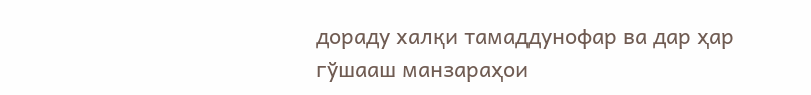дораду халқи тамаддунофар ва дар ҳар гўшааш манзараҳои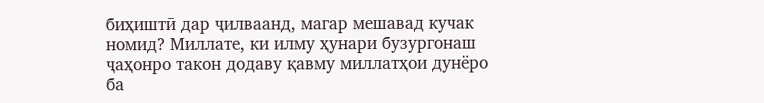биҳиштӣ дар ҷилваанд, магар мешавад кучак номид? Миллате, ки илму ҳунари бузургонаш ҷаҳонро такон додаву қавму миллатҳои дунёро ба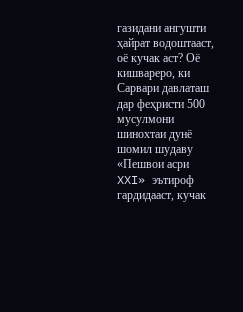газидани ангушти ҳайрат водоштааст, оё кучак аст? Оё кишвареро, ки Сарвари давлаташ дар феҳристи 500 мусулмони шинохтаи дунё шомил шудаву «Пешвои асри XXI» эътироф гардидааст, кучак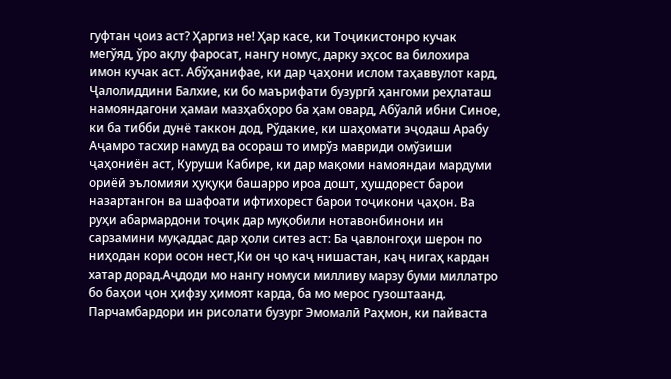гуфтан ҷоиз аст? Ҳаргиз не! Ҳар касе, ки Тоҷикистонро кучак мегўяд, ўро ақлу фаросат, нангу номус, дарку эҳсос ва билохира имон кучак аст. Абўҳанифае, ки дар ҷаҳони ислом таҳаввулот кард, Ҷалолиддини Балхие, ки бо маърифати бузургӣ ҳангоми реҳлаташ намояндагони ҳамаи мазҳабҳоро ба ҳам овард, Абўалӣ ибни Синое, ки ба тибби дунё таккон дод, Рўдакие, ки шаҳомати эҷодаш Арабу Аҷамро тасхир намуд ва осораш то имрўз мавриди омўзиши ҷаҳониён аст, Куруши Кабире, ки дар мақоми намояндаи мардуми ориёӣ эъломияи ҳуқуқи башарро ироа дошт, ҳушдорест барои назартангон ва шафоати ифтихорест барои тоҷикони ҷаҳон. Ва руҳи абармардони тоҷик дар муқобили нотавонбинони ин сарзамини муқаддас дар ҳоли ситез аст: Ба ҷавлонгоҳи шерон по ниҳодан кори осон нест,Ки он ҷо каҷ нишастан, каҷ нигаҳ кардан хатар дорад.Аҷдоди мо нангу номуси милливу марзу буми миллатро бо баҳои ҷон ҳифзу ҳимоят карда, ба мо мерос гузоштаанд. Парчамбардори ин рисолати бузург Эмомалӣ Раҳмон, ки пайваста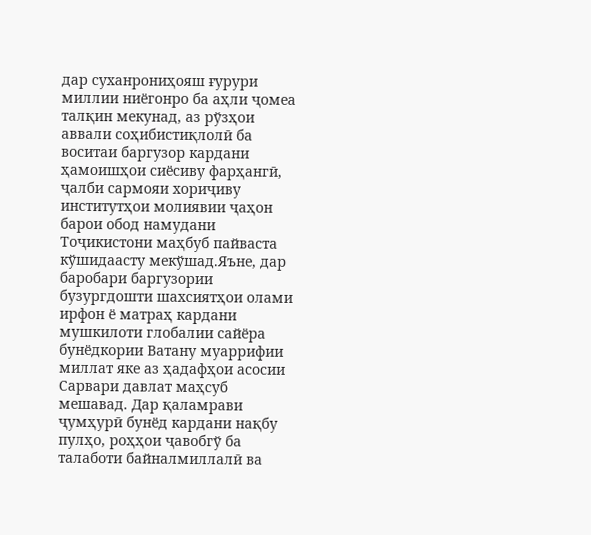дар суханрониҳояш ғурури миллии ниёгонро ба аҳли ҷомеа талқин мекунад, аз рўзҳои аввали соҳибистиқлолӣ ба воситаи баргузор кардани ҳамоишҳои сиёсиву фарҳангӣ, ҷалби сармояи хориҷиву институтҳои молиявии ҷаҳон барои обод намудани Тоҷикистони маҳбуб пайваста кўшидаасту мекўшад.Яъне, дар баробари баргузории бузургдошти шахсиятҳои олами ирфон ё матраҳ кардани мушкилоти глобалии сайёра бунёдкории Ватану муаррифии миллат яке аз ҳадафҳои асосии Сарвари давлат маҳсуб мешавад. Дар қаламрави ҷумҳурӣ бунёд кардани нақбу пулҳо, роҳҳои ҷавобгў ба талаботи байналмиллалӣ ва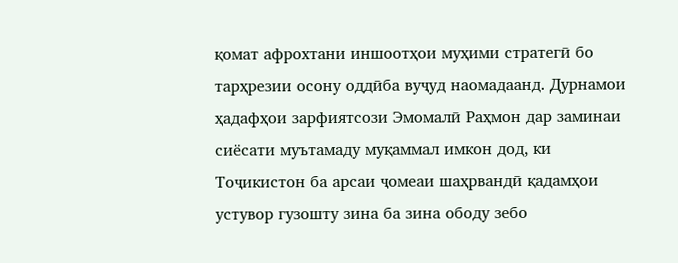қомат афрохтани иншоотҳои муҳими стратегӣ бо тарҳрезии осону оддӣба вуҷуд наомадаанд. Дурнамои ҳадафҳои зарфиятсози Эмомалӣ Раҳмон дар заминаи сиёсати муътамаду муқаммал имкон дод, ки Тоҷикистон ба арсаи ҷомеаи шаҳрвандӣ қадамҳои устувор гузошту зина ба зина ободу зебо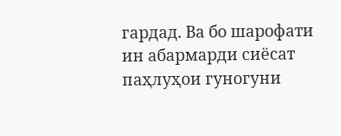гардад. Ва бо шарофати ин абармарди сиёсат паҳлуҳои гуногуни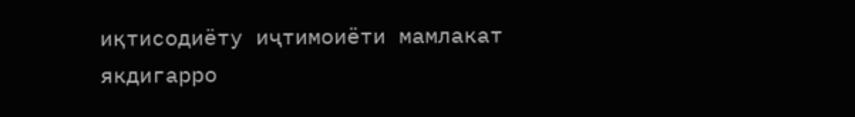иқтисодиёту иҷтимоиёти мамлакат якдигарро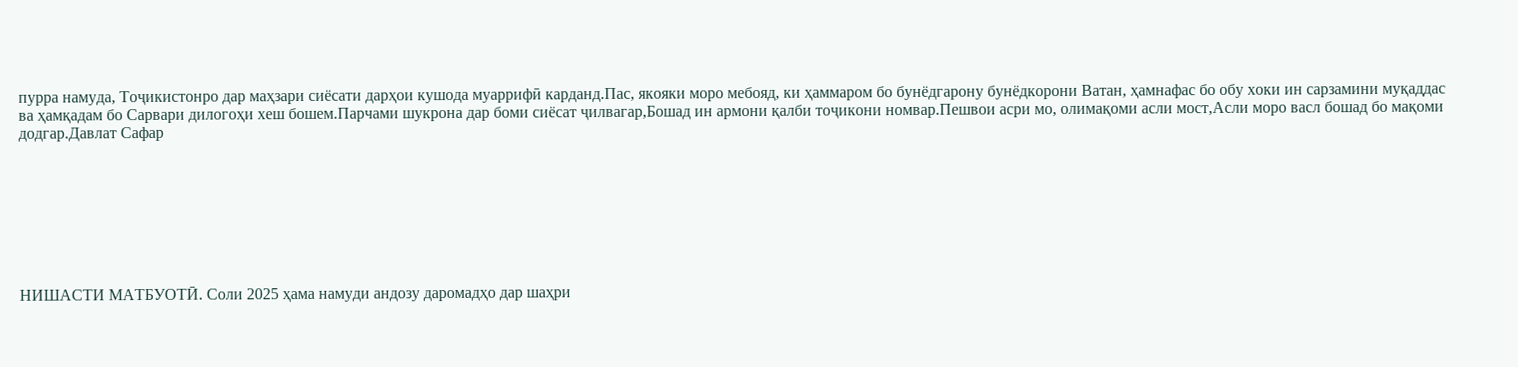пурра намуда, Тоҷикистонро дар маҳзари сиёсати дарҳои кушода муаррифӣ карданд.Пас, якояки моро мебояд, ки ҳаммаром бо бунёдгарону бунёдкорони Ватан, ҳамнафас бо обу хоки ин сарзамини муқаддас ва ҳамқадам бо Сарвари дилогоҳи хеш бошем.Парчами шукрона дар боми сиёсат ҷилвагар,Бошад ин армони қалби тоҷикони номвар.Пешвои асри мо, олимақоми асли мост,Асли моро васл бошад бо мақоми додгар.Давлат Сафар








НИШАСТИ МАТБУОТӢ. Соли 2025 ҳама намуди андозу даромадҳо дар шаҳри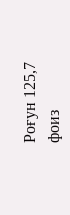Роғун 125,7 фоиз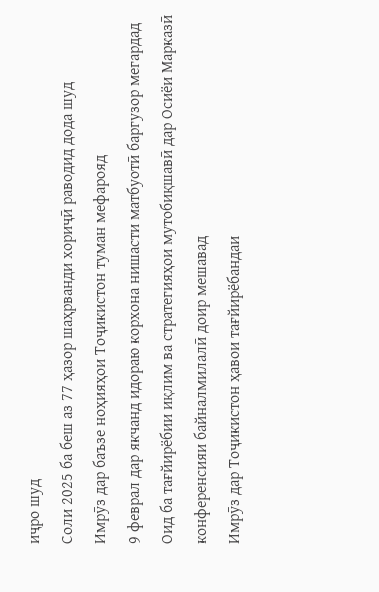иҷро шуд
Соли 2025 ба беш аз 77 ҳазор шаҳрванди хориҷӣ раводид дода шуд
Имрӯз дар баъзе ноҳияҳои Тоҷикистон туман мефарояд
9 феврал дар якчанд идораю корхона нишасти матбуотӣ баргузор мегардад
Оид ба тағйирёбии иқлим ва стратегияҳои мутобиқшавӣ дар Осиёи Марказӣ конференсияи байналмилалӣ доир мешавад
Имрӯз дар Тоҷикистон ҳавои тағйирёбандаи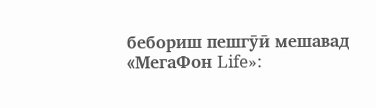бебориш пешгӯӣ мешавад
«МегаФон Life»: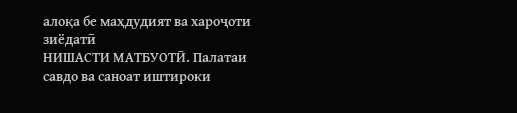алоқа бе маҳдудият ва хароҷоти зиёдатӣ
НИШАСТИ МАТБУОТӢ. Палатаи савдо ва саноат иштироки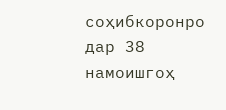соҳибкоронро дар 38 намоишгоҳ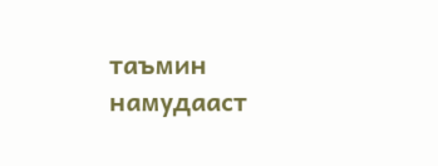таъмин намудааст